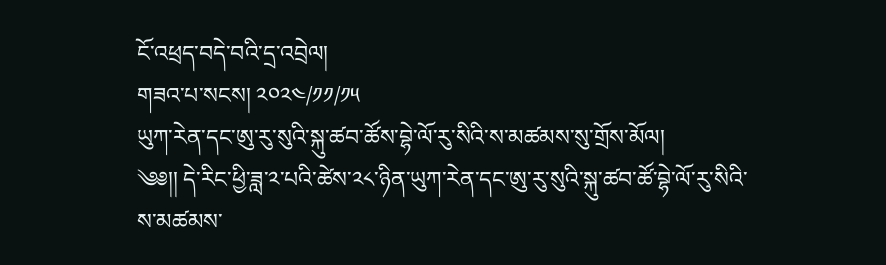ངོ་འཕྲད་བདེ་བའི་དྲ་འབྲེལ།
གཟའ་པ་སངས། ༢༠༢༤/༡༡/༡༥
ཡུཀ་རེན་དང་ཨུ་རུ་སུའི་སྐུ་ཚབ་ཚོས་བྷེ་ལོ་རུ་སིའི་ས་མཚམས་སུ་གྲོས་མོལ།
༄༅།། དེ་རིང་ཕྱི་ཟླ་༢་པའི་ཚེས་༢༨་ཉིན་ཡུཀ་རེན་དང་ཨུ་རུ་སུའི་སྐུ་ཚབ་ཚོ་བྷེ་ལོ་རུ་སིའི་ས་མཚམས་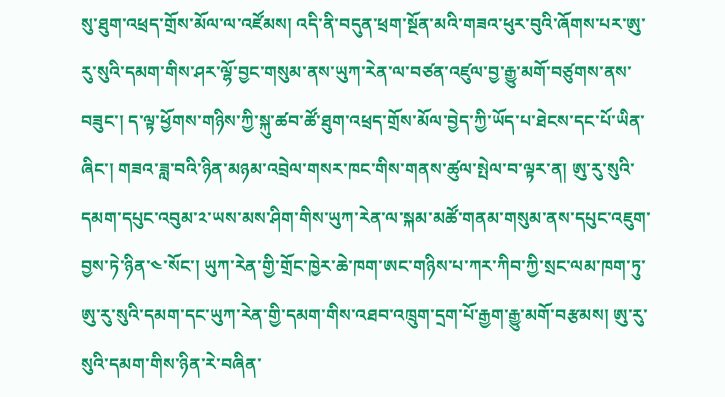སུ་ཐུག་འཕྲད་གྲོས་མོལ་ལ་འཛོམས། འདི་ནི་བདུན་ཕྲག་སྔོན་མའི་གཟའ་ཕུར་བུའི་ཞོགས་པར་ཨུ་རུ་སུའི་དམག་གིས་ཤར་ལྷོ་བྱང་གསུམ་ནས་ཡུཀ་རེན་ལ་བཙན་འཛུལ་བྱ་རྒྱུ་མགོ་བཙུགས་ནས་བཟུང་། ད་ལྟ་ཕྱོགས་གཉིས་ཀྱི་སྐུ་ཚབ་ཚོ་ཐུག་འཕྲད་གྲོས་མོལ་བྱེད་ཀྱི་ཡོད་པ་ཐེངས་དང་པོ་ཡིན་ཞིང་། གཟའ་ཟླ་བའི་ཉིན་མཉམ་འབྲེལ་གསར་ཁང་གིས་གནས་ཚུལ་སྤེལ་བ་ལྟར་ན། ཨུ་རུ་སུའི་དམག་དཔུང་འབུམ་༢་ཡས་མས་ཤིག་གིས་ཡུཀ་རེན་ལ་སྐམ་མཚོ་གནམ་གསུམ་ནས་དཔུང་འཇུག་བྱས་ཏེ་ཉིན་༤་སོང་། ཡུཀ་རེན་གྱི་གྲོང་ཁྱེར་ཆེ་ཁག་ཨང་གཉིས་པ་ཀར་ཀིབ་ཀྱི་སྲང་ལམ་ཁག་ཏུ་ཨུ་རུ་སུའི་དམག་དང་ཡུཀ་རེན་གྱི་དམག་གིས་འཐབ་འཁྲུག་དྲག་པོ་རྒྱག་རྒྱུ་མགོ་བརྩམས། ཨུ་རུ་སུའི་དམག་གིས་ཉིན་རེ་བཞིན་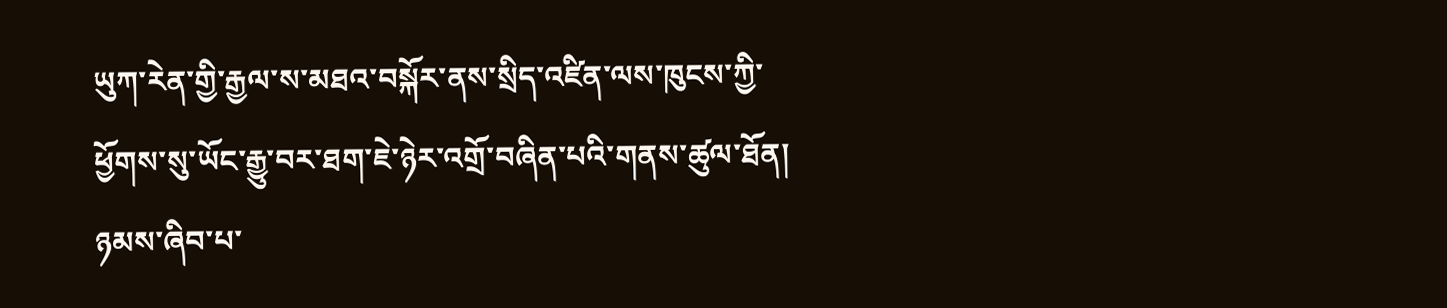ཡུཀ་རེན་གྱི་རྒྱལ་ས་མཐའ་བསྐོར་ནས་སྲིད་འཛིན་ལས་ཁུངས་ཀྱི་ཕྱོགས་སུ་ཡོང་རྒྱུ་བར་ཐག་ཇེ་ཉེར་འགྲོ་བཞིན་པའི་གནས་ཚུལ་ཐོན། ཉམས་ཞིབ་པ་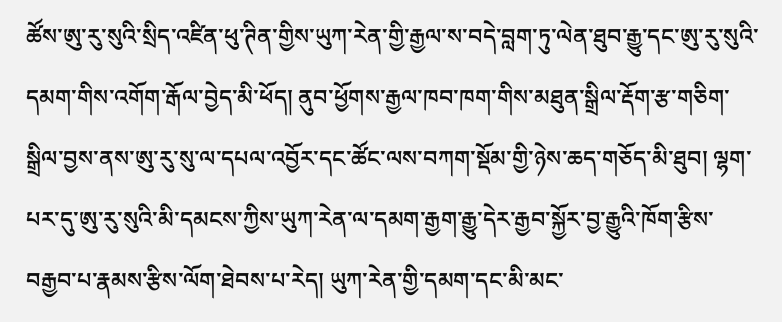ཚོས་ཨུ་རུ་སུའི་སྲིད་འཛིན་ཕུ་ཊིན་གྱིས་ཡུཀ་རེན་གྱི་རྒྱལ་ས་བདེ་བླག་ཏུ་ལེན་ཐུབ་རྒྱུ་དང་ཨུ་རུ་སུའི་དམག་གིས་འགོག་རྒོལ་བྱེད་མི་ཕོད། ནུབ་ཕྱོགས་རྒྱལ་ཁབ་ཁག་གིས་མཐུན་སྒྲིལ་རྡོག་རྩ་གཅིག་སྒྲིལ་བྱས་ནས་ཨུ་རུ་སུ་ལ་དཔལ་འབྱོར་དང་ཚོང་ལས་བཀག་སྡོམ་གྱི་ཉེས་ཆད་གཅོད་མི་ཐུབ། ལྷག་པར་དུ་ཨུ་རུ་སུའི་མི་དམངས་ཀྱིས་ཡུཀ་རེན་ལ་དམག་རྒྱག་རྒྱུ་དེར་རྒྱབ་སྐྱོར་བྱ་རྒྱུའི་ཁོག་རྩིས་བརྒྱབ་པ་རྣམས་རྩིས་ལོག་ཐེབས་པ་རེད། ཡུཀ་རེན་གྱི་དམག་དང་མི་མང་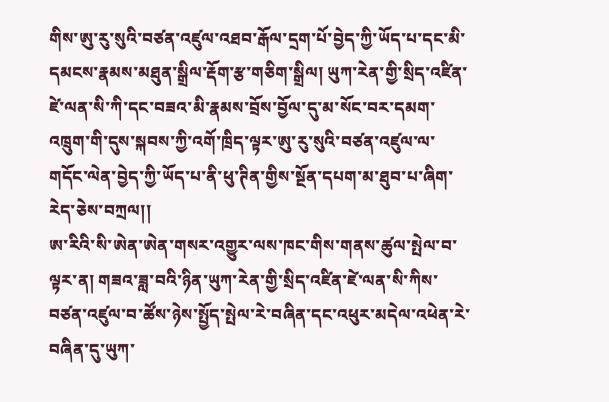གིས་ཨུ་རུ་སུའི་བཙན་འཛུལ་འཐབ་རྒོལ་དྲག་པོ་བྱེད་ཀྱི་ཡོད་པ་དང་མི་དམངས་རྣམས་མཐུན་སྒྲིལ་རྡོག་རྩ་གཅིག་སྒྲིལ། ཡུཀ་རེན་གྱི་སྲིད་འཛིན་ཛེ་ལན་སི་ཀི་དང་བཟའ་མི་རྣམས་བྲོས་བྱོལ་དུ་མ་སོང་བར་དམག་འཁྲུག་གི་དུས་སྐབས་ཀྱི་འགོ་ཁྲིད་ལྟར་ཨུ་རུ་སུའི་བཙན་འཛུལ་ལ་གདོང་ལེན་བྱེད་ཀྱི་ཡོད་པ་ནི་ཕུ་ཊིན་གྱིས་སྔོན་དཔག་མ་ཐུབ་པ་ཞིག་རེད་ཅེས་བཀྲལ།།
ཨ་རིའི་སི་ཨེན་ཨེན་གསར་འགྱུར་ལས་ཁང་གིས་གནས་ཚུལ་སྤེལ་བ་ལྟར་ན། གཟའ་ཟླ་བའི་ཉིན་ཡུཀ་རེན་གྱི་སྲིད་འཛིན་ཛེ་ལན་སི་ཀིས་བཙན་འཛུལ་བ་ཚོས་ཉེས་སྤྱོད་སྤེལ་རེ་བཞིན་དང་འཕུར་མདེལ་འཕེན་རེ་བཞིན་དུ་ཡུཀ་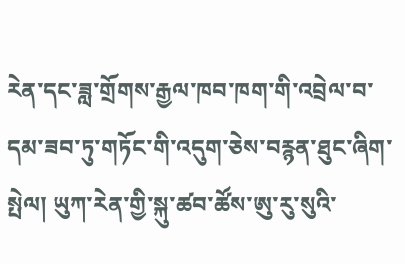རེན་དང་ཟླ་གྲོགས་རྒྱལ་ཁབ་ཁག་གི་འབྲེལ་བ་དམ་ཟབ་ཏུ་གཏོང་གི་འདུག་ཅེས་བརྙན་ཐུང་ཞིག་སྤེལ། ཡུཀ་རེན་གྱི་སྐུ་ཚབ་ཚོས་ཨུ་རུ་སུའི་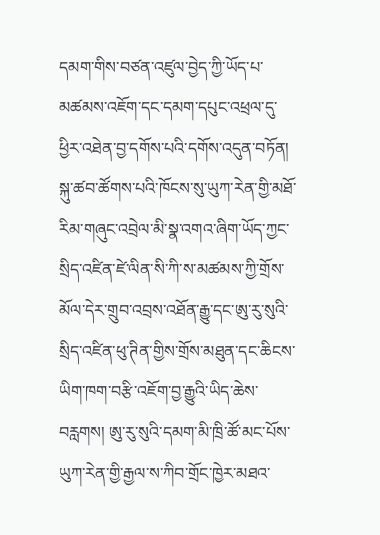དམག་གིས་བཙན་འཛུལ་བྱེད་ཀྱི་ཡོད་པ་མཚམས་འཇོག་དང་དམག་དཔུང་འཕྲལ་དུ་ཕྱིར་འཐེན་བྱ་དགོས་པའི་དགོས་འདུན་བཏོན། སྐུ་ཚབ་ཚོགས་པའི་ཁོངས་སུ་ཡུཀ་རེན་གྱི་མཐོ་རིམ་གཞུང་འབྲེལ་མི་སྣ་འགའ་ཞིག་ཡོད་ཀྱང་སྲིད་འཛིན་ཛེ་ལིན་སི་ཀི་ས་མཚམས་ཀྱི་གྲོས་མོལ་དེར་གྲུབ་འབྲས་འཐོན་རྒྱུ་དང་ཨུ་རུ་སུའི་སྲིད་འཛིན་ཕུ་ཊིན་གྱིས་གྲོས་མཐུན་དང་ཆིངས་ཡིག་ཁག་བརྩི་འཇོག་བྱ་རྒྱུའི་ཡིད་ཆེས་བརླགས། ཨུ་རུ་སུའི་དམག་མི་ཁྲི་ཚོ་མང་པོས་ཡུཀ་རེན་གྱི་རྒྱལ་ས་ཀིབ་གྲོང་ཁྱེར་མཐའ་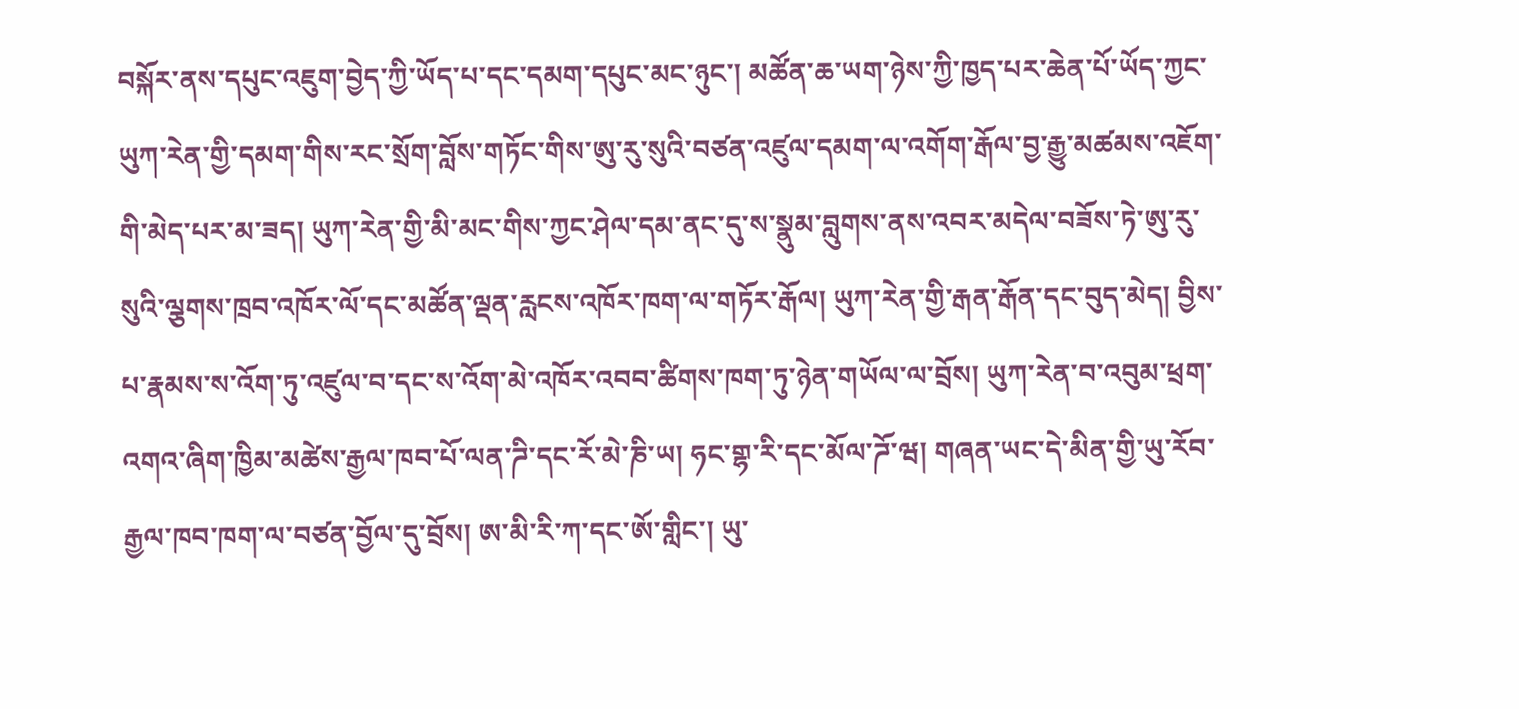བསྐོར་ནས་དཔུང་འཇུག་བྱེད་ཀྱི་ཡོད་པ་དང་དམག་དཔུང་མང་ཉུང་། མཚོན་ཆ་ཡག་ཉེས་ཀྱི་ཁྱད་པར་ཆེན་པོ་ཡོད་ཀྱང་ཡུཀ་རེན་གྱི་དམག་གིས་རང་སྲོག་བློས་གཏོང་གིས་ཨུ་རུ་སུའི་བཙན་འཛུལ་དམག་ལ་འགོག་རྒོལ་བྱ་རྒྱུ་མཚམས་འཇོག་གི་མེད་པར་མ་ཟད། ཡུཀ་རེན་གྱི་མི་མང་གིས་ཀྱང་ཤེལ་དམ་ནང་དུ་ས་སྣུམ་བླུགས་ནས་འབར་མདེལ་བཟོས་ཏེ་ཨུ་རུ་སུའི་ལྕགས་ཁྲབ་འཁོར་ལོ་དང་མཚོན་ལྡན་རླངས་འཁོར་ཁག་ལ་གཏོར་རྒོལ། ཡུཀ་རེན་གྱི་རྒན་རྒོན་དང་བུད་མེད། བྱིས་པ་རྣམས་ས་འོག་ཏུ་འཛུལ་བ་དང་ས་འོག་མེ་འཁོར་འབབ་ཚིགས་ཁག་ཏུ་ཉེན་གཡོལ་ལ་བྲོས། ཡུཀ་རེན་བ་འབུམ་ཕྲག་འགའ་ཞིག་ཁྱིམ་མཚེས་རྒྱལ་ཁབ་པོ་ལན་ཌི་དང་རོ་མེ་ཎི་ཡ། ཧང་གྷ་རི་དང་མོལ་ཌོ་ཝ། གཞན་ཡང་དེ་མིན་གྱི་ཡུ་རོབ་རྒྱལ་ཁབ་ཁག་ལ་བཙན་བྱོལ་དུ་བྲོས། ཨ་མི་རི་ཀ་དང་ཨོ་གླིང་། ཡུ་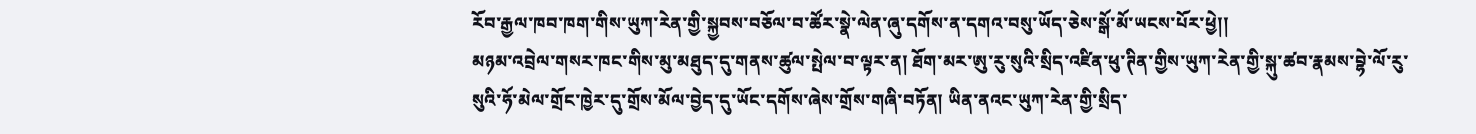རོབ་རྒྱལ་ཁབ་ཁག་གིས་ཡུཀ་རེན་གྱི་སྐྱབས་བཅོལ་བ་ཚོར་སྣེ་ལེན་ཞུ་དགོས་ན་དགའ་བསུ་ཡོད་ཅེས་སྒོ་མོ་ཡངས་པོར་ཕྱེ།།
མཉམ་འབྲེལ་གསར་ཁང་གིས་མུ་མཐུད་དུ་གནས་ཚུལ་སྤེལ་བ་ལྟར་ན། ཐོག་མར་ཨུ་རུ་སུའི་སྲིད་འཛིན་ཕུ་ཊིན་གྱིས་ཡུཀ་རེན་གྱི་སྐུ་ཚབ་རྣམས་བྷེ་ལོ་རུ་སུའི་ཧོ་མེལ་གྲོང་ཁྱེར་དུ་གྲོས་མོལ་བྱེད་དུ་ཡོང་དགོས་ཞེས་གྲོས་གཞི་བཏོན། ཡིན་ནའང་ཡུཀ་རེན་གྱི་སྲིད་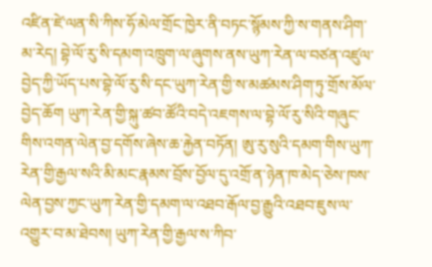འཛིན་ཛེ་ལན་སི་ཀིས་ཧོ་མེལ་གྲོང་ཁྱེར་ནི་བཏང་སྙོམས་ཀྱི་ས་གནས་ཤིག་མ་རེད། བྷེ་ལོ་རུ་སི་དམག་འཁྲུག་ལ་ཞུགས་ནས་ཡུཀ་རེན་ལ་བཙན་འཛུལ་བྱེད་ཀྱི་ཡོད་པས་བྷེ་ལོ་རུ་སི་དང་ཡུཀ་རེན་གྱི་ས་མཚམས་ཤིག་ཏུ་གྲོས་མོལ་བྱེད་ཆོག ཡུཀ་རེན་གྱི་སྐུ་ཚབ་ཚོའི་བདེ་འཇགས་ལ་བྷེ་ལོ་རུ་སིའི་གཞུང་གིས་འགན་ལེན་བྱ་དགོས་ཞེས་ཆ་རྐྱེན་བཏོན། ཨུ་རུ་སུའི་དམག་གིས་ཡུཀ་རེན་གྱི་རྒྱལ་སའི་མི་མང་རྣམས་བྲོས་བྱོལ་དུ་འགྲོ་ན་ཉེན་ཁ་མེད་ཅེས་ཁས་ལེན་བྱས་ཀྱང་ཡུཀ་རེན་གྱི་དམག་ལ་འཐབ་རྒོལ་བྱ་རྒྱུའི་འཐབ་ཇུས་ལ་འགྱུར་བ་མ་ཐེབས། ཡུཀ་རེན་གྱི་རྒྱལ་ས་ཀིབ་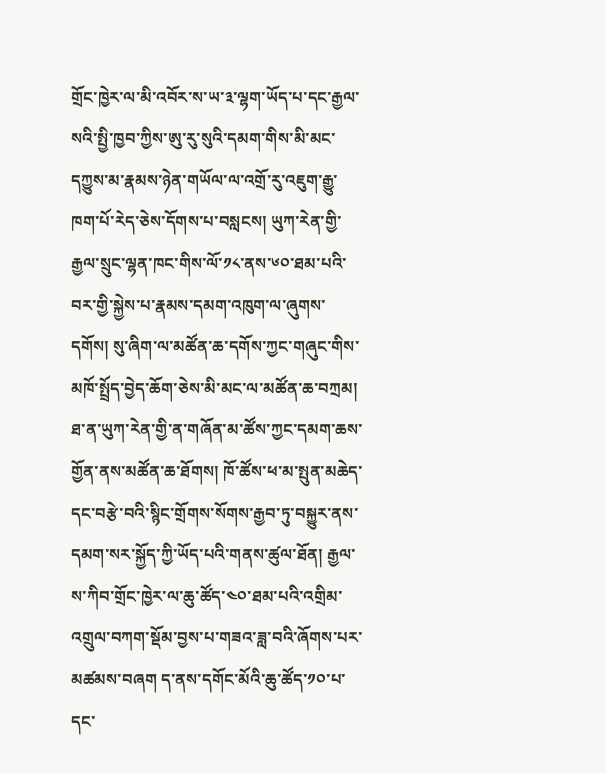གྲོང་ཁྱེར་ལ་མི་འབོར་ས་ཡ་༣་ལྷག་ཡོད་པ་དང་རྒྱལ་སའི་སྤྱི་ཁྱབ་ཀྱིས་ཨུ་རུ་སུའི་དམག་གིས་མི་མང་དཀྱུས་མ་རྣམས་ཉེན་གཡོལ་ལ་འགྲོ་རུ་འཇུག་རྒྱུ་ཁག་པོ་རེད་ཅེས་དོགས་པ་བསླངས། ཡུཀ་རེན་གྱི་རྒྱལ་སྲུང་ལྷན་ཁང་གིས་ལོ་༡༨་ནས་༦༠་ཐམ་པའི་བར་གྱི་སྐྱེས་པ་རྣམས་དམག་འཁུག་ལ་ཞུགས་དགོས། སུ་ཞིག་ལ་མཚོན་ཆ་དགོས་ཀྱང་གཞུང་གིས་མཁོ་སྤྲོད་བྱེད་ཆོག་ཅེས་མི་མང་ལ་མཚོན་ཆ་བཀྲམ། ཐ་ན་ཡུཀ་རེན་གྱི་ན་གཞོན་མ་ཚོས་ཀྱང་དམག་ཆས་གྱོན་ནས་མཚོན་ཆ་ཐོགས། ཁོ་ཚོས་ཕ་མ་སྤུན་མཆེད་དང་བརྩེ་བའི་སྙིང་གྲོགས་སོགས་རྒྱབ་ཏུ་བསྐྱུར་ནས་དམག་སར་སྐྱོད་ཀྱི་ཡོད་པའི་གནས་ཚུལ་ཐོན། རྒྱལ་ས་ཀིབ་གྲོང་ཁྱེར་ལ་ཆུ་ཚོད་༤༠་ཐམ་པའི་འགྲིམ་འགྲུལ་བཀག་སྡོམ་བྱས་པ་གཟའ་ཟླ་བའི་ཞོགས་པར་མཚམས་བཞག ད་ནས་དགོང་མོའི་ཆུ་ཚོད་༡༠་པ་དང་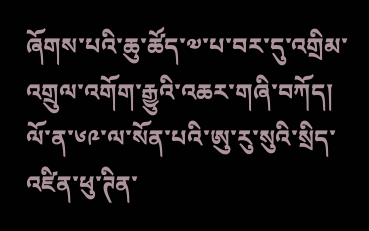ཞོགས་པའི་ཆུ་ཚོད་༧་པ་བར་དུ་འགྲིམ་འགྲུལ་འགོག་རྒྱུའི་འཆར་གཞི་བཀོད། ལོ་ན་༦༩་ལ་སོན་པའི་ཨུ་རུ་སུའི་སྲིད་འཛིན་ཕུ་ཊིན་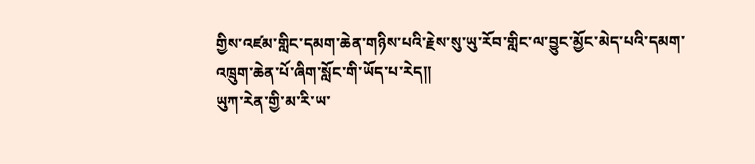གྱིས་འཛམ་གླིང་དམག་ཆེན་གཉིས་པའི་རྗེས་སུ་ཡུ་རོབ་གླིང་ལ་བྱུང་མྱོང་མེད་པའི་དམག་འཁྲུག་ཆེན་པོ་ཞིག་སློང་གི་ཡོད་པ་རེད།།
ཡུཀ་རེན་གྱི་མ་རི་ཡ་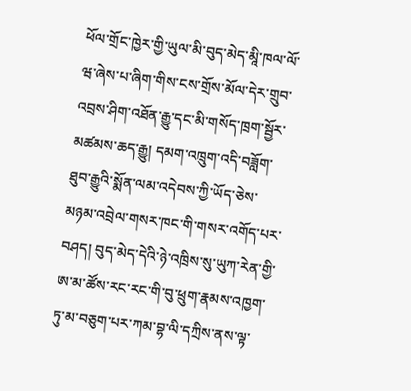ཕོལ་གྲོང་ཁྱེར་གྱི་ཡུལ་མི་བུད་མེད་མཱི་ཁལ་ལོ་ཝ་ཞེས་པ་ཞིག་གིས་ངས་གྲོས་མོལ་དེར་གྲུབ་འབྲས་ཤིག་འཐོན་རྒྱུ་དང་མི་གསོད་ཁྲག་སྦྱོར་མཚམས་ཆད་རྒྱུ། དམག་འཁྲུག་འདི་བཟློག་ཐུབ་རྒྱུའི་སྨོན་ལམ་འདེབས་ཀྱི་ཡོད་ཅེས་མཉམ་འབྲེལ་གསར་ཁང་གི་གསར་འགོད་པར་བཤད། བུད་མེད་དེའི་ཉེ་འཁྲིས་སུ་ཡུཀ་རེན་གྱི་ཨ་མ་ཚོས་རང་རང་གི་བུ་ཕྲུག་རྣམས་འཁྱག་ཏུ་མ་བཅུག་པར་ཀམ་བྷ་ལི་དཀྲིས་ནས་ལྟ་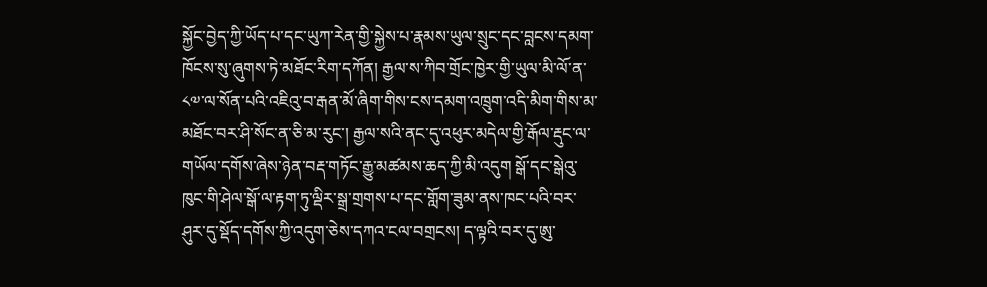སྐྱོང་བྱེད་ཀྱི་ཡོད་པ་དང་ཡུཀ་རེན་གྱི་སྐྱེས་པ་རྣམས་ཡུལ་སྲུང་དང་བླངས་དམག་ཁོངས་སུ་ཞུགས་ཏེ་མཐོང་རིག་དཀོན། རྒྱལ་ས་ཀིབ་གྲོང་ཁྱེར་གྱི་ཡུལ་མི་ལོ་ན་༨༧་ལ་སོན་པའི་འཇིའུ་བ་རྒན་མོ་ཞིག་གིས་ངས་དམག་འཁྲུག་འདི་མིག་གིས་མ་མཐོང་བར་ཤི་སོང་ན་ཅི་མ་རུང་། རྒྱལ་སའི་ནང་དུ་འཕུར་མདེལ་གྱི་རྒོལ་རྡུང་ལ་གཡོལ་དགོས་ཞེས་ཉེན་བརྡ་གཏོང་རྒྱུ་མཚམས་ཆད་ཀྱི་མི་འདུག སྒོ་དང་སྒེའུ་ཁུང་གི་ཤེལ་སྒོ་ལ་རྟག་ཏུ་ལྡིར་སྒྲ་གྲགས་པ་དང་གློག་ཟུམ་ནས་ཁང་པའི་བར་ཤུར་དུ་སྡོད་དགོས་ཀྱི་འདུག་ཅེས་དཀའ་ངལ་བགྲངས། ད་ལྟའི་བར་དུ་ཨུ་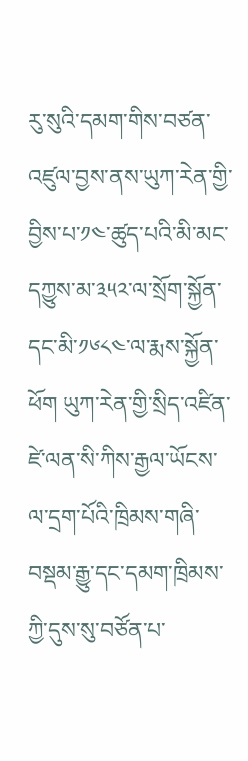རུ་སུའི་དམག་གིས་བཙན་འཛུལ་བྱས་ནས་ཡུཀ་རེན་གྱི་བྱིས་པ་༡༤་ཚུད་པའི་མི་མང་དཀྱུས་མ་༣༥༢་ལ་སྲོག་སྐྱོན་དང་མི་༡༦༨༤་ལ་རྨས་སྐྱོན་ཕོག ཡུཀ་རེན་གྱི་སྲིད་འཛིན་ཛེ་ལན་སི་ཀིས་རྒྱལ་ཡོངས་ལ་དྲག་པོའི་ཁྲིམས་གཞི་བསྡམ་རྒྱུ་དང་དམག་ཁྲིམས་ཀྱི་དུས་སུ་བཙོན་པ་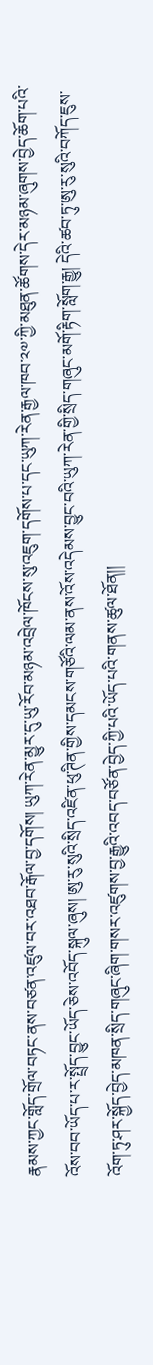རྣམས་ཀྱང་གློད་གྲོལ་བཏང་ནས་བཙན་འཛུལ་བར་འཐབ་རྒོལ་བྱ་དགོས། ཡུཀ་རེན་མྱུར་དུ་ཡུ་རོབ་མཉམ་འབྲེལ་ཁོངས་སུ་འཇུག་དགོས་པ་དང་ཡུཀ་རེན་རྒྱལ་ཁབ་༢༧་ཀྱི་མཐུན་ཚོགས་དེར་མཉམ་ཞུགས་བྱེད་ཆོག་པའི་འོས་བབ་ཡོད་པ་ར་སྤྲོད་བྱུང་ཡོད་ཅེས་འབོད་སྐུལ་ཞུས། ཨུ་རུ་སུའི་སྲིད་འཛིན་ཕུ་ཊིན་གྱིས་དམངས་གཙོའི་ལམ་ནས་འོས་འདེམས་བྱུང་བའི་ཡུཀ་རེན་གྱི་སྲིད་གཞུང་མགོ་རྟིག་སློག་རྒྱུ། དེའི་ཚབ་ཏུ་ཨུ་རུ་སུའི་བཀོད་ཇུས་འོག་ཏུ་ཤར་སྐྱོད་བྱེད་མཁན་སྲིད་གཞུང་ཞིག་གསར་འཛུགས་བྱ་རྒྱུའི་འབད་བཙོན་བྱེད་ཀྱི་པའི་ཡོད་པའི་གནས་ཚུལ་ཐོན།།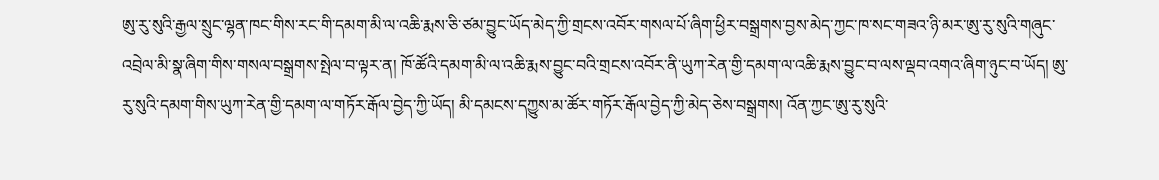ཨུ་རུ་སུའི་རྒྱལ་སྲུང་ལྷན་ཁང་གིས་རང་གི་དམག་མི་ལ་འཆི་རྨས་ཅི་ཙམ་བྱུང་ཡོད་མེད་ཀྱི་གྲངས་འབོར་གསལ་པོ་ཞིག་ཕྱིར་བསྒྲགས་བྱས་མེད་ཀྱང་ཁ་སང་གཟའ་ཉི་མར་ཨུ་རུ་སུའི་གཞུང་འབྲེལ་མི་སྣ་ཞིག་གིས་གསལ་བསྒྲགས་སྤེལ་བ་ལྟར་ན། ཁོ་ཚོའི་དམག་མི་ལ་འཆི་རྨས་བྱུང་བའི་གྲངས་འབོར་ནི་ཡུཀ་རེན་གྱི་དམག་ལ་འཆི་རྨས་བྱུང་བ་ལས་ལྡབ་འགའ་ཞིག་ཉུང་བ་ཡོད། ཨུ་རུ་སུའི་དམག་གིས་ཡུཀ་རེན་གྱི་དམག་ལ་གཏོར་རྒོལ་བྱེད་ཀྱི་ཡོད། མི་དམངས་དཀྱུས་མ་ཚོར་གཏོར་རྒོལ་བྱེད་ཀྱི་མེད་ཅེས་བསྒྲགས། འོན་ཀྱང་ཨུ་རུ་སུའི་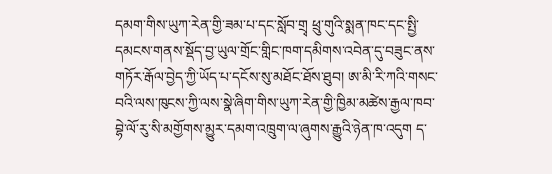དམག་གིས་ཡུཀ་རེན་གྱི་ཟམ་པ་དང་སློབ་གྲྭ ཕྲུ་གུའི་སྨན་ཁང་དང་སྤྱི་དམངས་གནས་སྡོད་བྱ་ཡུལ་གྲོང་གླིང་ཁག་དམིགས་འབེན་དུ་བཟུང་ནས་གཏོར་རྒོལ་བྱེད་ཀྱི་ཡོད་པ་དངོས་སུ་མཐོང་ཐོས་ཐུབ། ཨ་མི་རི་ཀའི་གསང་བའི་ལས་ཁུངས་ཀྱི་ལས་སྣེ་ཞིག་གིས་ཡུཀ་རེན་གྱི་ཁྱིམ་མཚེས་རྒྱལ་ཁབ་བྷེ་ལོ་རུ་སི་མགྱོགས་མྱུར་དམག་འཁྲུག་ལ་ཞུགས་རྒྱུའི་ཉེན་ཁ་འདུག ད་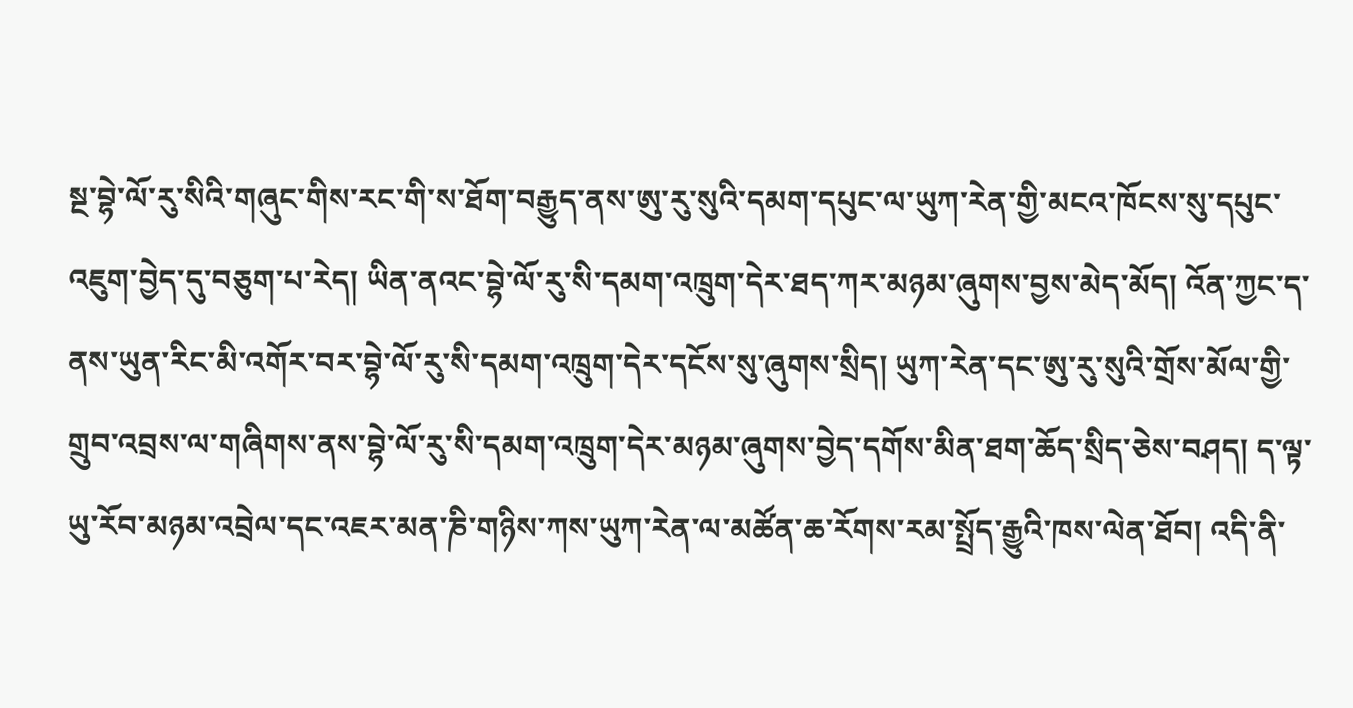སྔ་བྷེ་ལོ་རུ་སིའི་གཞུང་གིས་རང་གི་ས་ཐོག་བརྒྱུད་ནས་ཨུ་རུ་སུའི་དམག་དཔུང་ལ་ཡུཀ་རེན་གྱི་མངའ་ཁོངས་སུ་དཔུང་འཇུག་བྱེད་དུ་བཅུག་པ་རེད། ཡིན་ནའང་བྷེ་ལོ་རུ་སི་དམག་འཁྲུག་དེར་ཐད་ཀར་མཉམ་ཞུགས་བྱས་མེད་མོད། འོན་ཀྱང་ད་ནས་ཡུན་རིང་མི་འགོར་བར་བྷེ་ལོ་རུ་སི་དམག་འཁྲུག་དེར་དངོས་སུ་ཞུགས་སྲིད། ཡུཀ་རེན་དང་ཨུ་རུ་སུའི་གྲོས་མོལ་གྱི་གྲུབ་འབྲས་ལ་གཞིགས་ནས་བྷེ་ལོ་རུ་སི་དམག་འཁྲུག་དེར་མཉམ་ཞུགས་བྱེད་དགོས་མིན་ཐག་ཆོད་སྲིད་ཅེས་བཤད། ད་ལྟ་ཡུ་རོབ་མཉམ་འབྲེལ་དང་འཇར་མན་ཎི་གཉིས་ཀས་ཡུཀ་རེན་ལ་མཚོན་ཆ་རོགས་རམ་སྤྲོད་རྒྱུའི་ཁས་ལེན་ཐོབ། འདི་ནི་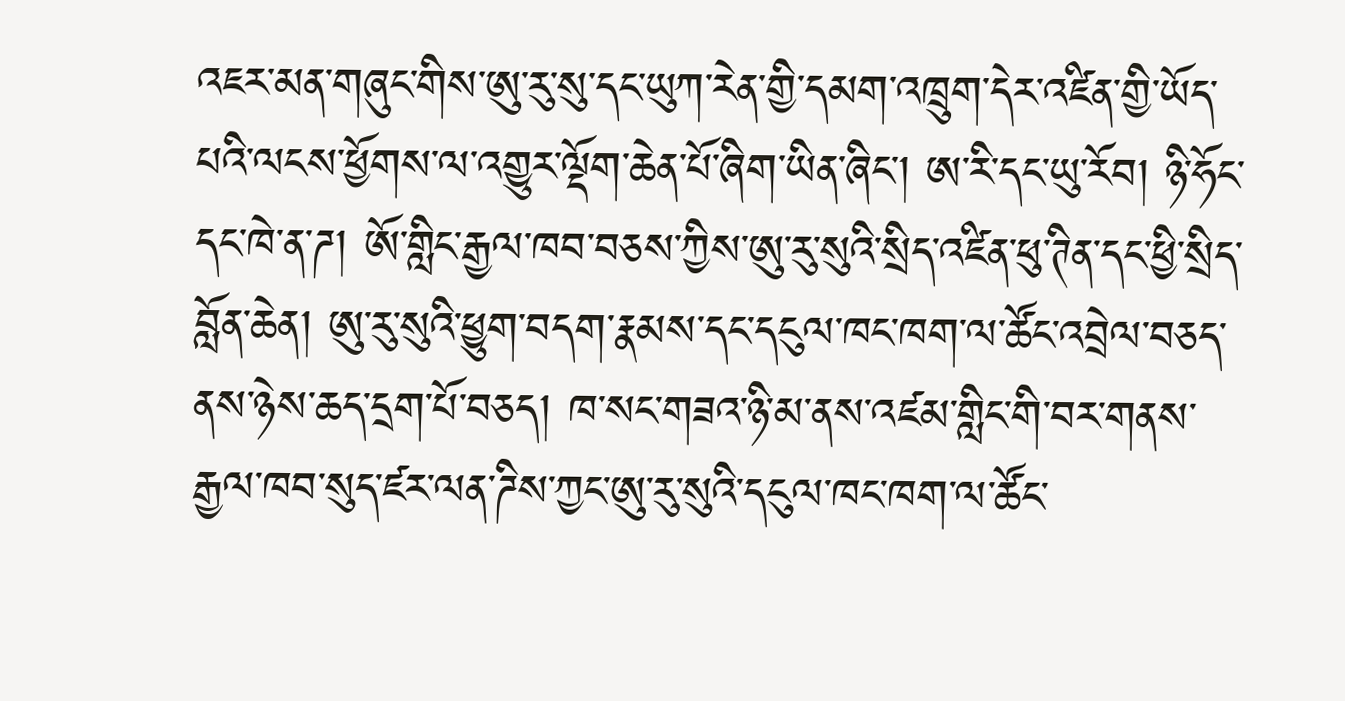འཇར་མན་གཞུང་གིས་ཨུ་རུ་སུ་དང་ཡུཀ་རེན་གྱི་དམག་འཁྲུག་དེར་འཛིན་གྱི་ཡོད་པའི་ལངས་ཕྱོགས་ལ་འགྱུར་ལྡོག་ཆེན་པོ་ཞིག་ཡིན་ཞིང་། ཨ་རི་དང་ཡུ་རོབ། ཉི་ཧོང་དང་ཁེ་ན་ཌ། ཨོ་གླིང་རྒྱལ་ཁབ་བཅས་ཀྱིས་ཨུ་རུ་སུའི་སྲིད་འཛིན་ཕུ་ཊིན་དང་ཕྱི་སྲིད་བློན་ཆེན། ཨུ་རུ་སུའི་ཕྱུག་བདག་རྣམས་དང་དངུལ་ཁང་ཁག་ལ་ཚོང་འབྲེལ་བཅད་ནས་ཉེས་ཆད་དྲག་པོ་བཅད། ཁ་སང་གཟའ་ཉི་མ་ནས་འཛམ་གླིང་གི་བར་གནས་རྒྱལ་ཁབ་སུད་ཛར་ལན་ཌིས་ཀྱང་ཨུ་རུ་སུའི་དངུལ་ཁང་ཁག་ལ་ཚོང་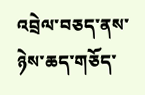འབྲེལ་བཅད་ནས་ཉེས་ཆད་གཅོད་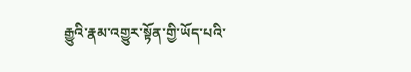རྒྱུའི་རྣམ་འགྱུར་སྟོན་གྱི་ཡོད་པའི་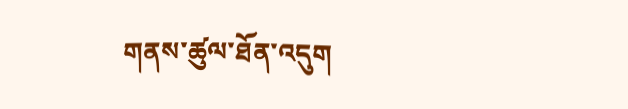གནས་ཚུལ་ཐོན་འདུག